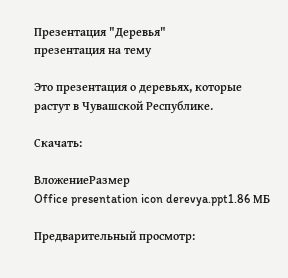Презентация "Деревья"
презентация на тему

Это презентация о деревьях, которые растут в Чувашской Республике.

Скачать:

ВложениеРазмер
Office presentation icon derevya.ppt1.86 МБ

Предварительный просмотр: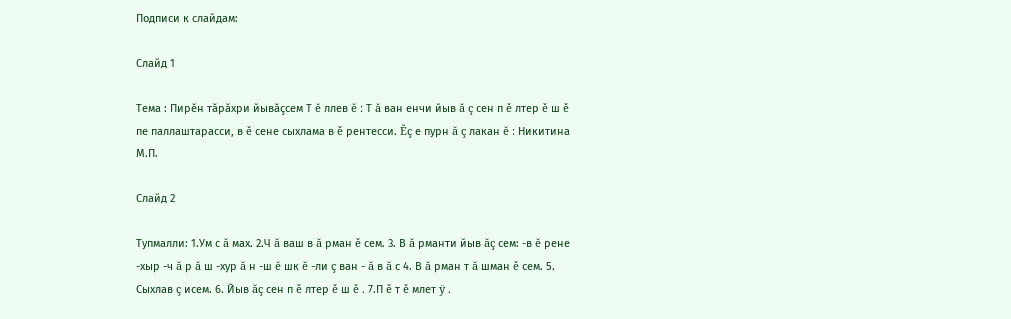Подписи к слайдам:

Слайд 1

Тема : Пирĕн тăрăхри йывăçсем Т ĕ ллев ĕ : Т ă ван енчи йыв ă ç сен п ě лтер ě ш ě пе паллаштарасси, в ě сене сыхлама в ě рентесси. Ĕç е пурн ă ç лакан ĕ : Никитина М.П.

Слайд 2

Тупмалли: 1.Ум с ă мах. 2.Ч ă ваш в ă рман ě сем. 3. В ă рманти йыв ăç сем: -в ĕ рене -хыр -ч ă р ă ш -хур ă н -ш ĕ шк ĕ -ли ç ван - ă в ă с 4. В ă рман т ă шман ě сем. 5. Сыхлав ç исем. 6. Йыв ăç сен п ě лтер ě ш ě . 7.П ě т ě млет ÿ .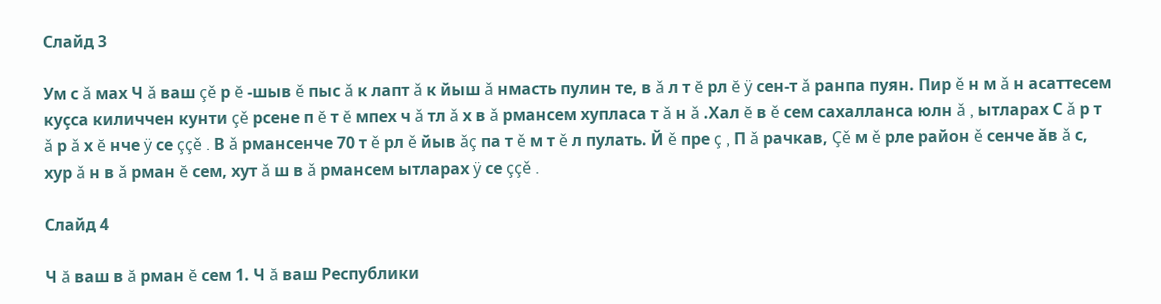Слайд 3

Ум с ǎ мах Ч ǎ ваш çě р ĕ -шыв ě пыс ǎ к лапт ǎ к йыш ǎ нмасть пулин те, в ǎ л т ĕ рл ĕ ÿ сен-т ǎ ранпа пуян. Пир ě н м ǎ н асаттесем куçса киличчен кунти çě рсене п ĕ т ĕ мпех ч ǎ тл ǎ х в ǎ рмансем хупласа т ǎ н ǎ .Хал ĕ в ě сем сахалланса юлн ǎ , ытларах С ǎ р т ǎ р ǎ х ĕ нче ÿ се ççě . В ǎ рмансенче 70 т ě рл ě йыв ǎç па т ě м т ě л пулать. Й ě пре ç , П ǎ рачкав, Çě м ě рле район ě сенче ǎв ǎ с, хур ǎ н в ǎ рман ĕ сем, хут ǎ ш в ǎ рмансем ытларах ÿ се ççě .

Слайд 4

Ч ă ваш в ă рман ĕ сем 1. Ч ă ваш Республики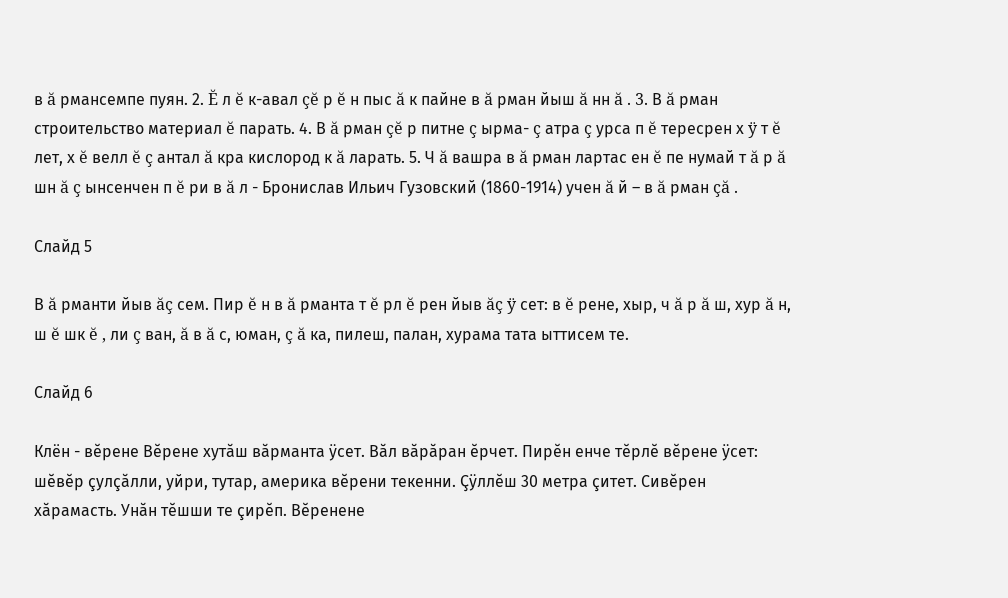в ă рмансемпе пуян. 2. Ĕ л ĕ к-авал çĕ р ĕ н пыс ă к пайне в ă рман йыш ă нн ă . 3. В ă рман строительство материал ĕ парать. 4. В ă рман çĕ р питне ç ырма- ç атра ç урса п ĕ тересрен х ÿ т ĕ лет, х ĕ велл ĕ ç антал ă кра кислород к ă ларать. 5. Ч ă вашра в ă рман лартас ен ĕ пе нумай т ă р ă шн ă ç ынсенчен п ĕ ри в ă л - Бронислав Ильич Гузовский (1860-1914) учен ă й – в ă рман çă .

Слайд 5

В ă рманти йыв ăç сем. Пир ĕ н в ă рманта т ĕ рл ĕ рен йыв ăç ÿ сет: в ĕ рене, хыр, ч ă р ă ш, хур ă н, ш ĕ шк ĕ , ли ç ван, ă в ă с, юман, ç ă ка, пилеш, палан, хурама тата ыттисем те.

Слайд 6

Клён - вĕрене Вĕрене хутăш вăрманта ÿсет. Вăл вăрăран ĕрчет. Пирĕн енче тĕрлĕ вĕрене ÿсет: шĕвĕр çулçăлли, уйри, тутар, америка вĕрени текенни. Çÿллĕш 30 метра çитет. Сивĕрен хăрамасть. Унăн тĕшши те çирĕп. Вĕренене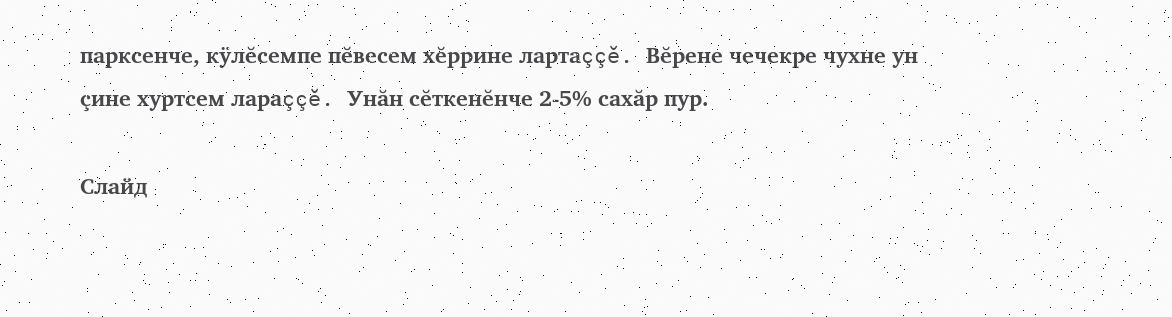парксенче, кÿлĕсемпе пĕвесем хĕррине лартаççĕ. Вĕрене чечекре чухне ун çине хуртсем лараççĕ. Унăн сĕткенĕнче 2-5% сахăр пур.

Слайд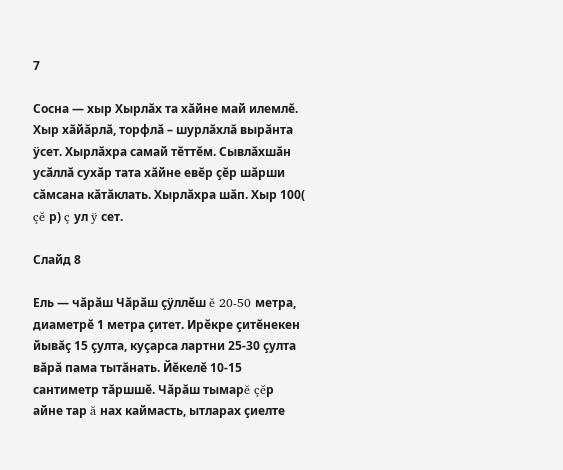7

Сосна — хыр Хырлăх та хăйне май илемлĕ. Хыр хăйăрлă, торфлă – шурлăхлă вырăнта ÿсет. Хырлăхра самай тĕттĕм. Сывлăхшăн усăллă сухăр тата хăйне евĕр çĕр шăрши сăмсана кăтăклать. Хырлăхра шăп. Хыр 100( çĕ р) ç ул ÿ сет.

Слайд 8

Ель — чăрăш Чăрăш çÿллĕш ĕ 20-50 метра, диаметрĕ 1 метра çитет. Ирĕкре çитĕнекен йывăç 15 çулта, куçарса лартни 25-30 çулта вăрă пама тытăнать. Йĕкелĕ 10-15 сантиметр тăршшĕ. Чăрăш тымарĕ çĕр айне тар ă нах каймасть, ытларах çиелте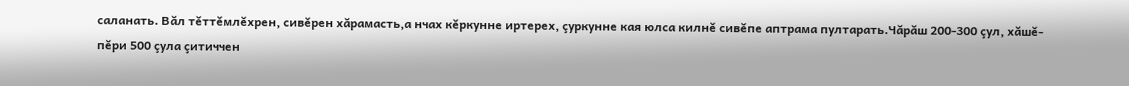саланать. Вăл тĕттĕмлĕхрен, сивĕрен хăрамасть,а нчах кĕркунне иртерех, çуркунне кая юлса килнĕ сивĕпе аптрама пултарать.Чăрăш 200-300 çул, хăшĕ-пĕри 500 çула çитиччен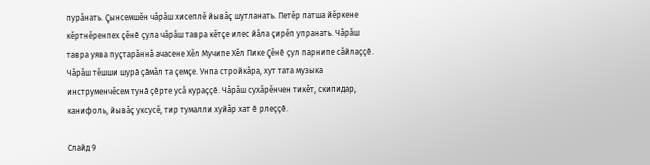пурăнать. Çынсемшĕн чăрăш хисеплĕ йывăç шутланать. Петĕр патша йĕркене кĕртнĕренпех çĕнĕ çула чăрăш тавра кĕтçе илес йăла çирĕп упранать. Чăрăш тавра уява пуçтарăннă ачасене Хĕл Мучипе Хĕл Пике Çĕнĕ çул парнипе сăйлаççĕ. Чăрăш тĕшши шурă çăмăл та çемçе. Унпа стройкăра, хут тата музыка инструменчĕсем тунă çĕрте усă кураççĕ. Чăрăш сухăрĕнчен тикĕт, скипидар, канифоль, йывăç уксусĕ, тир тумалли хуйăр хат ĕ рлеççĕ.

Слайд 9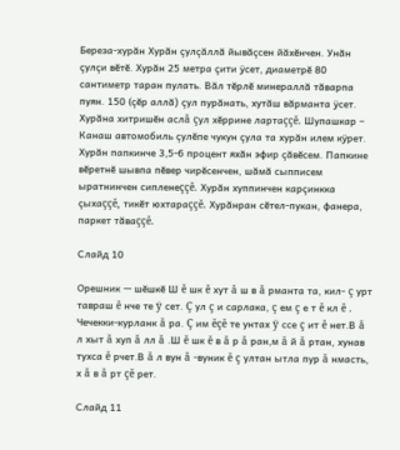Береза-хурăн Хурăн çулçăллă йывăçсен йăхĕнчен. Унăн çулçи вĕтĕ. Хурăн 25 метра çити ÿсет, диаметрĕ 80 сантиметр таран пулать. Вăл тĕрлĕ минераллă тăварпа пуян. 150 (çĕр аллă) çул пурăнать, хутăш вăрманта ÿсет. Хурăна хитришĕн аслă çул хĕррине лартаççĕ. Шупашкар – Канаш автомобиль çулĕпе чукун çула та хурăн илем кÿрет. Хурăн папкинче 3,5-6 процент яхăн эфир çăвĕсем. Папкине вĕретнĕ шывпа пĕвер чирĕсенчен, шăмă сыпписем ыратнинчен сипленеççĕ. Хурăн хуппинчен карçинкка çыхаççĕ, тикĕт юхтараççĕ. Хурăнран сĕтел-пукан, фанера, паркет тăваççĕ.

Слайд 10

Орешник — шĕшкĕ Ш ĕ шк ĕ хут ă ш в ă рманта та, кил- ç урт тавраш ĕ нче те ÿ сет. Ç ул ç и сарлака, ç ем ç е т ĕ кл ĕ . Чечекки-курланк ă ра. Ç им ĕçĕ те унтах ÿ ссе ç ит ĕ нет.В ă л хыт ă хуп ă лл ă .Ш ĕ шк ĕ в ă р ă ран,м ă й ă ртан, хунав тухса ĕ рчет.В ă л вун ă -вуник ĕ ç ултан ытла пур ă нмасть, х ă в ă рт çĕ рет.

Слайд 11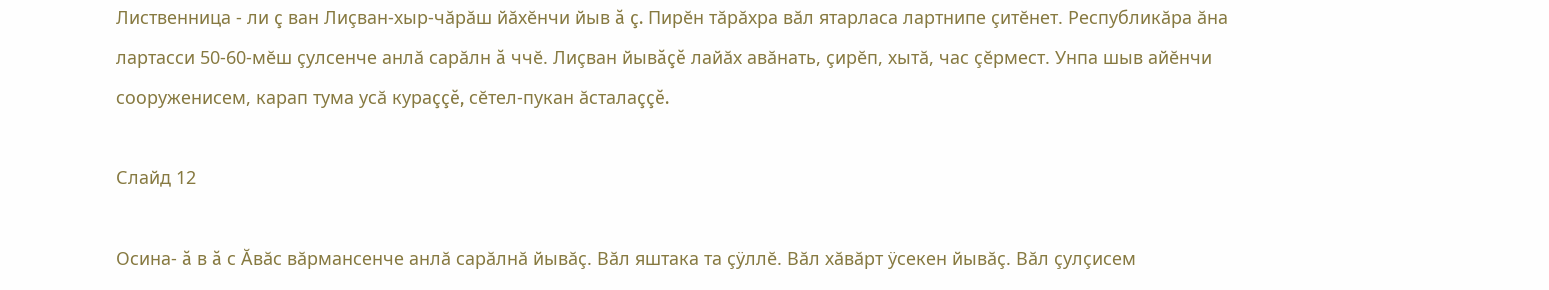Лиственница - ли ç ван Лиçван-хыр-чăрăш йăхĕнчи йыв ă ç. Пирĕн тăрăхра вăл ятарласа лартнипе çитĕнет. Республикăра ăна лартасси 50-60-мĕш çулсенче анлă сарăлн ă ччĕ. Лиçван йывăçĕ лайăх авăнать, çирĕп, хытă, час çĕрмест. Унпа шыв айĕнчи сооруженисем, карап тума усă кураççĕ, сĕтел-пукан ăсталаççĕ.

Слайд 12

Осина- ă в ă с Ăвăс вăрмансенче анлă сарăлнă йывăç. Вăл яштака та çÿллĕ. Вăл хăвăрт ÿсекен йывăç. Вăл çулçисем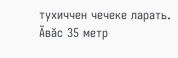тухиччен чечеке ларать. Ăвăс 35 метр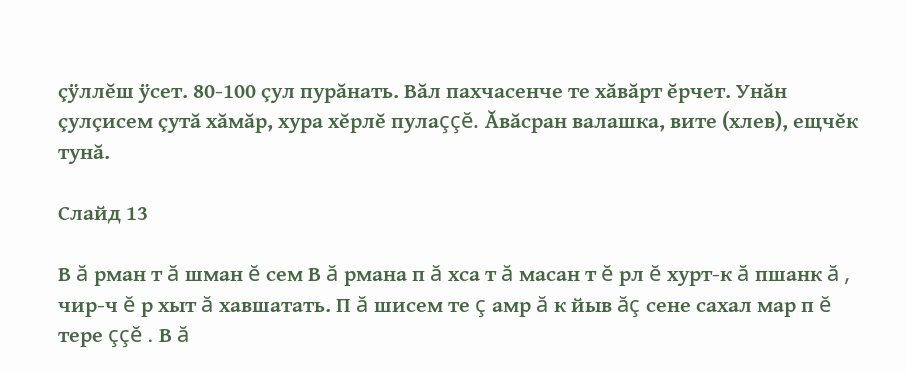çÿллĕш ÿсет. 80-100 çул пурăнать. Вăл пахчасенче те хăвăрт ĕрчет. Унăн çулçисем çутă хăмăр, хура хĕрлĕ пулаççĕ. Ăвăсран валашка, вите (хлев), ещчĕк тунă.

Слайд 13

В ă рман т ă шман ĕ сем В ă рмана п ă хса т ă масан т ĕ рл ĕ хурт-к ă пшанк ă , чир-ч ĕ р хыт ă хавшатать. П ă шисем те ç амр ă к йыв ăç сене сахал мар п ĕ тере ççĕ . В ă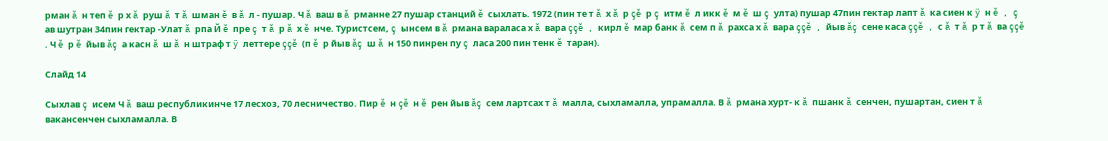рман ă н теп ĕ р х ă руш ă т ă шман ĕ в ă л - пушар. Ч ă ваш в ă рманне 27 пушар станций ĕ сыхлать. 1972 (пин те т ă х ă р çĕ р ç итм ĕ л икк ĕ м ĕ ш ç улта) пушар 47пин гектар лапт ă ка сиен к ÿ н ĕ , ç ав шутран 34пин гектар -Улат ă рпа Й ĕ пре ç т ă р ă х ĕ нче. Туристсем, ç ынсем в ă рмана вараласа х ă вара ççĕ , кирл ĕ мар банк ă сем п ă рахса х ă вара ççĕ , йыв ăç сене каса ççĕ , с ă т ă р т ă ва ççĕ . Ч ĕ р ĕ йыв ăç а касн ă ш ă н штраф т ÿ леттере ççĕ (п ĕ р йыв ăç ш ă н 150 пинрен пу ç ласа 200 пин тенк ĕ таран).

Слайд 14

Сыхлав ç исем Ч ă ваш республикинче 17 лесхоз, 70 лесничество. Пир ĕ н çĕ н ĕ рен йыв ăç сем лартсах т ă малла, сыхламалла, упрамалла. В ă рмана хурт- к ă пшанк ă сенчен, пушартан, сиен т ă вакансенчен сыхламалла. В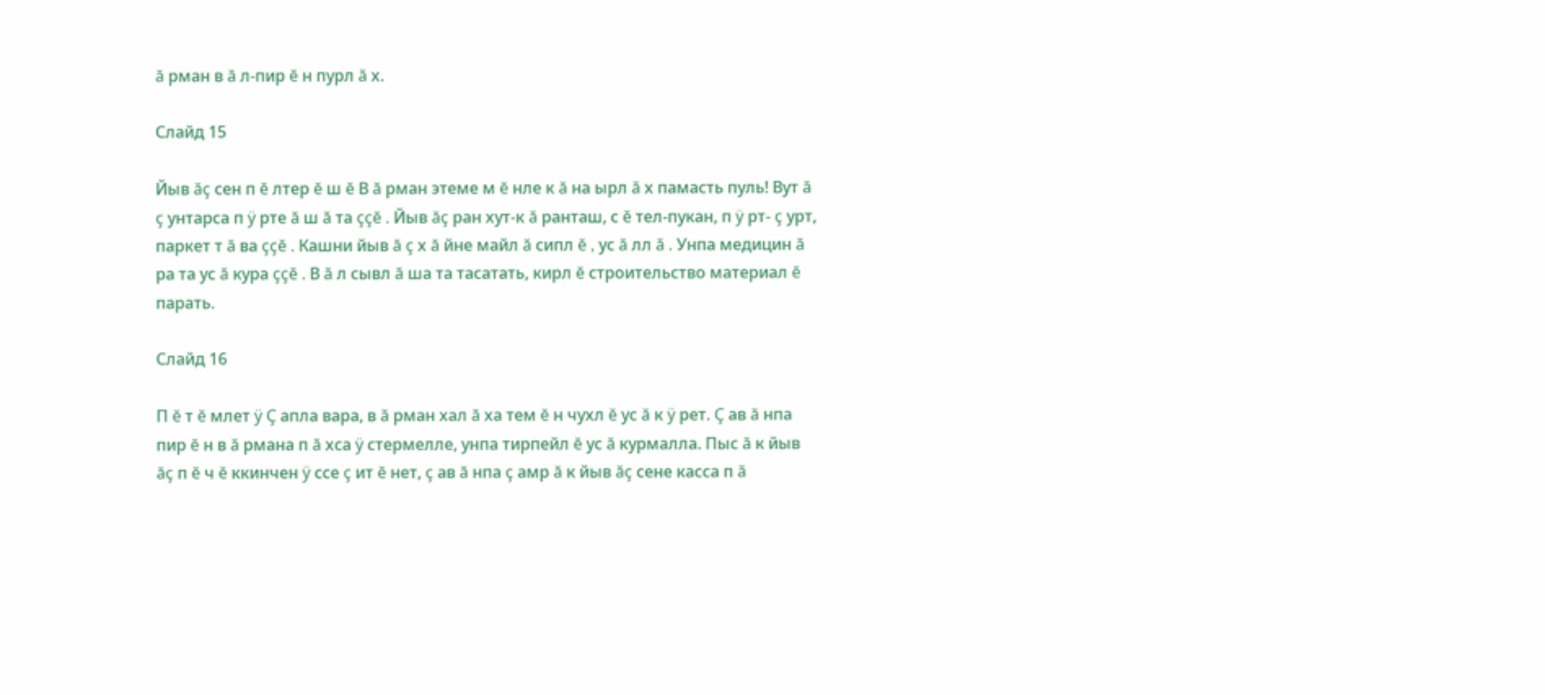ă рман в ă л-пир ĕ н пурл ă х.

Слайд 15

Йыв ăç сен п ĕ лтер ĕ ш ĕ В ă рман этеме м ĕ нле к ă на ырл ă х памасть пуль! Вут ă ç унтарса п ÿ рте ă ш ă та ççĕ . Йыв ăç ран хут-к ă ранташ, с ĕ тел-пукан, п ÿ рт- ç урт, паркет т ă ва ççĕ . Кашни йыв ă ç х ă йне майл ă сипл ĕ , ус ă лл ă . Унпа медицин ă ра та ус ă кура ççĕ . В ă л сывл ă ша та тасатать, кирл ĕ строительство материал ĕ парать.

Слайд 16

П ĕ т ĕ млет ÿ Ç апла вара, в ă рман хал ă ха тем ĕ н чухл ĕ ус ă к ÿ рет. Ç ав ă нпа пир ĕ н в ă рмана п ă хса ÿ стермелле, унпа тирпейл ĕ ус ă курмалла. Пыс ă к йыв ăç п ĕ ч ĕ ккинчен ÿ ссе ç ит ĕ нет, ç ав ă нпа ç амр ă к йыв ăç сене касса п ă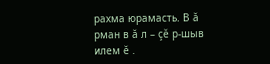рахма юрамасть. В ă рман в ă л – çĕ р-шыв илем ĕ .